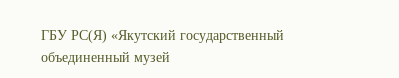ГБУ РС(Я) «Якутский государственный объединенный музей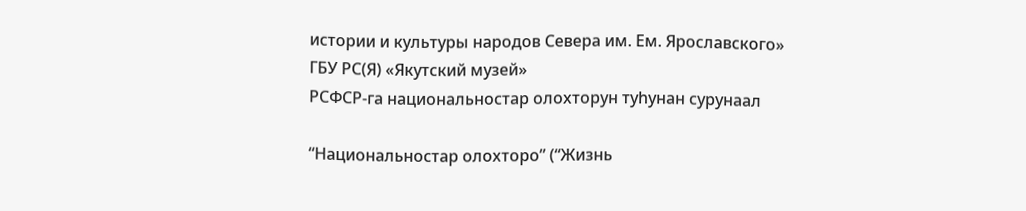истории и культуры народов Севера им. Ем. Ярославского»
ГБУ РС(Я) «Якутский музей»
РСФСР-га национальностар олохторун туһунан сурунаал

“Национальностар олохторо” (“Жизнь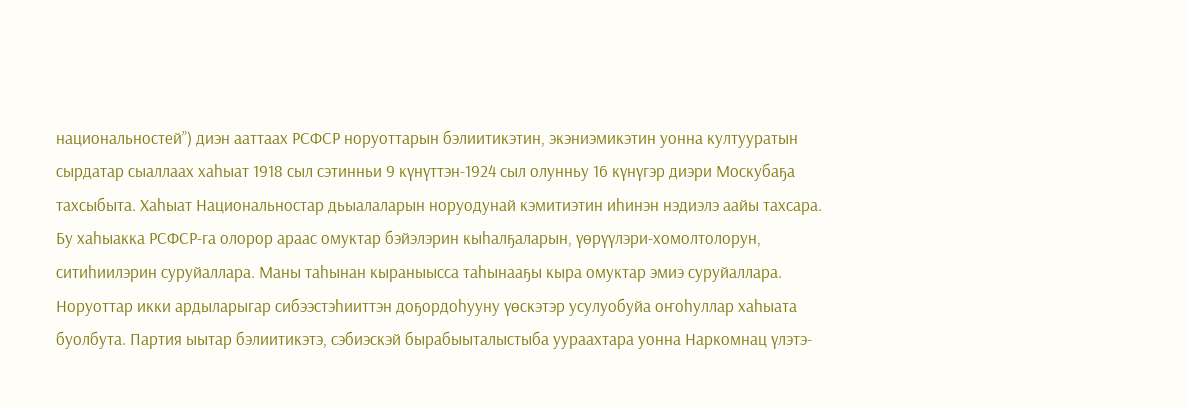национальностей”) диэн ааттаах РСФСР норуоттарын бэлиитикэтин, экэниэмикэтин уонна култууратын сырдатар сыаллаах хаһыат 1918 сыл сэтинньи 9 күнүттэн-1924 сыл олунньу 16 күнүгэр диэри Москубаҕа тахсыбыта. Хаһыат Национальностар дьыалаларын норуодунай кэмитиэтин иһинэн нэдиэлэ аайы тахсара. Бу хаһыакка РСФСР-га олорор араас омуктар бэйэлэрин кыһалҕаларын, үөрүүлэри-хомолтолорун, ситиһиилэрин суруйаллара. Маны таһынан кыраныысса таһынааҕы кыра омуктар эмиэ суруйаллара. Норуоттар икки ардыларыгар сибээстэһииттэн доҕордоһууну үөскэтэр усулуобуйа оҥоһуллар хаһыата буолбута. Партия ыытар бэлиитикэтэ, сэбиэскэй бырабыыталыстыба уураахтара уонна Наркомнац үлэтэ-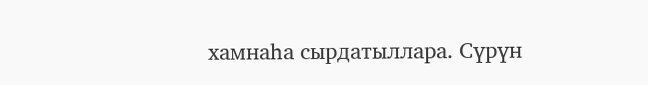хамнаһа сырдатыллара. Сүрүн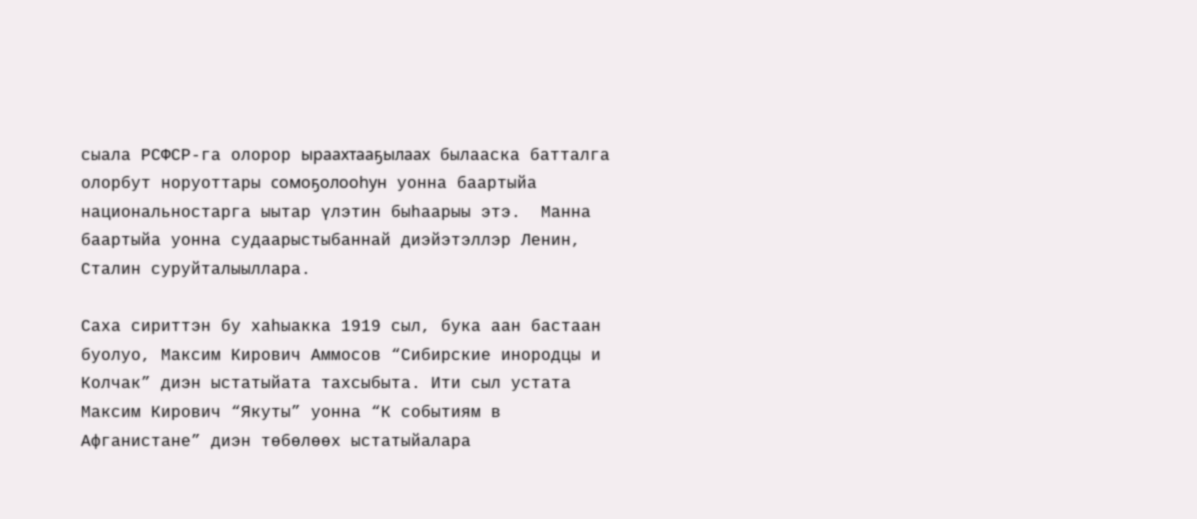сыала РСФСР-га олорор ыраахтааҕылаах былааска батталга олорбут норуоттары сомоҕолооһун уонна баартыйа национальностарга ыытар үлэтин быһаарыы этэ.  Манна баартыйа уонна судаарыстыбаннай диэйэтэллэр Ленин, Сталин суруйталыыллара.

Саха сириттэн бу хаһыакка 1919 сыл, бука аан бастаан буолуо, Максим Кирович Аммосов “Сибирские инородцы и Колчак” диэн ыстатыйата тахсыбыта. Ити сыл устата Максим Кирович “Якуты” уонна “К событиям в Афганистане” диэн төбөлөөх ыстатыйалара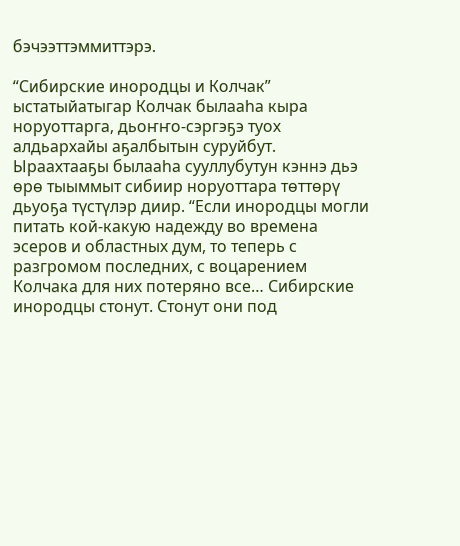бэчээттэммиттэрэ.

“Сибирские инородцы и Колчак” ыстатыйатыгар Колчак былааһа кыра норуоттарга, дьоҥҥо-сэргэҕэ туох алдьархайы аҕалбытын суруйбут. Ыраахтааҕы былааһа сууллубутун кэннэ дьэ өрө тыыммыт сибиир норуоттара төттөрү дьуоҕа түстүлэр диир. “Если инородцы могли питать кой-какую надежду во времена эсеров и областных дум, то теперь с разгромом последних, с воцарением Колчака для них потеряно все… Сибирские инородцы стонут. Стонут они под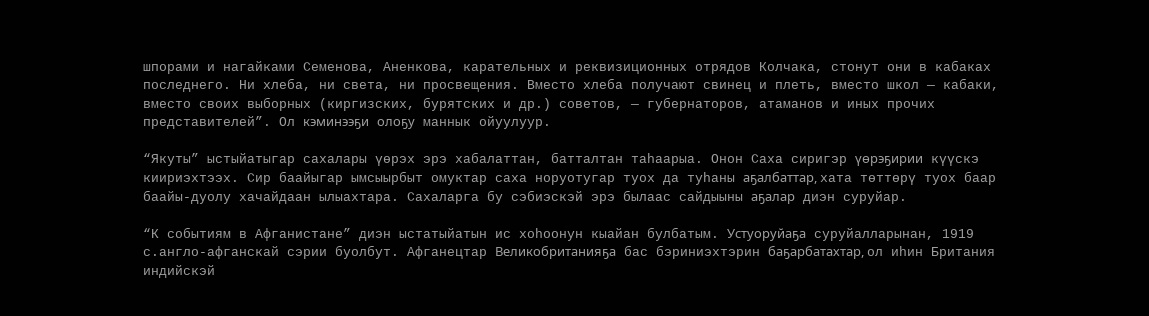шпорами и нагайками Семенова, Аненкова, карательных и реквизиционных отрядов Колчака, стонут они в кабаках последнего. Ни хлеба, ни света, ни просвещения. Вместо хлеба получают свинец и плеть, вместо школ — кабаки, вместо своих выборных (киргизских, бурятских и др.) советов, — губернаторов, атаманов и иных прочих представителей”. Ол кэминээҕи олоҕу маннык ойуулуур.

“Якуты” ыстыйатыгар сахалары үөрэх эрэ хабалаттан, батталтан таһаарыа. Онон Саха сиригэр үөрэҕирии күүскэ киириэхтээх. Сир баайыгар ымсыырбыт омуктар саха норуотугар туох да туһаны аҕалбаттар, хата төттөрү туох баар баайы-дуолу хачайдаан ылыахтара. Сахаларга бу сэбиэскэй эрэ былаас сайдыыны аҕалар диэн суруйар.

“К событиям в Афганистане” диэн ыстатыйатын ис хоһоонун кыайан булбатым. Устуоруйаҕа суруйалларынан, 1919 с.англо-афганскай сэрии буолбут. Афганецтар Великобританияҕа бас бэриниэхтэрин баҕарбатахтар, ол иһин Британия индийскэй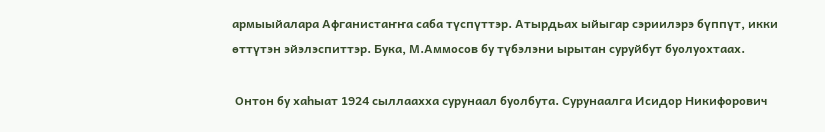армыыйалара Афганистаҥҥа саба түспүттэр. Атырдьах ыйыгар сэриилэрэ бүппүт, икки өттүтэн эйэлэспиттэр. Бука, М.Аммосов бу түбэлэни ырытан суруйбут буолуохтаах.

 Онтон бу хаһыат 1924 сыллаахха сурунаал буолбута. Сурунаалга Исидор Никифорович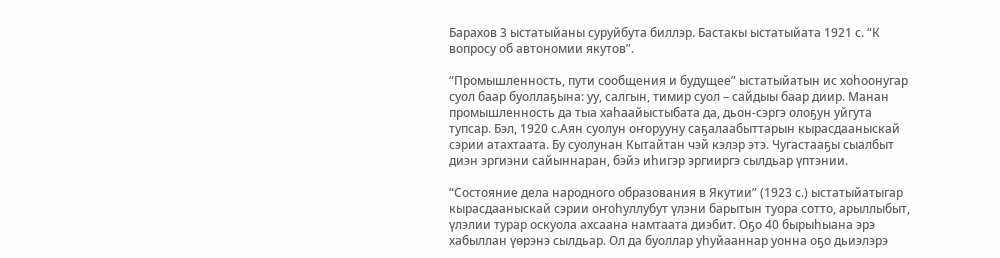Барахов 3 ыстатыйаны суруйбута биллэр. Бастакы ыстатыйата 1921 с. “К вопросу об автономии якутов”.

“Промышленность, пути сообщения и будущее” ыстатыйатын ис хоһоонугар суол баар буоллаҕына: уу, салгын, тимир суол – сайдыы баар диир. Манан промышленность да тыа хаһаайыстыбата да, дьон-сэргэ олоҕун уйгута тупсар. Бэл, 1920 с.Аян суолун оҥорууну саҕалаабыттарын кырасдааныскай сэрии атахтаата. Бу суолунан Кытайтан чэй кэлэр этэ. Чугастааҕы сыалбыт диэн эргиэни сайыннаран, бэйэ иһигэр эргииргэ сылдьар үптэнии.

“Состояние дела народного образования в Якутии” (1923 с.) ыстатыйатыгар кырасдааныскай сэрии оҥоһуллубут үлэни барытын туора сотто, арыллыбыт, үлэлии турар оскуола ахсаана намтаата диэбит. Оҕо 40 бырыһыана эрэ хабыллан үөрэнэ сылдьар. Ол да буоллар уһуйааннар уонна оҕо дьиэлэрэ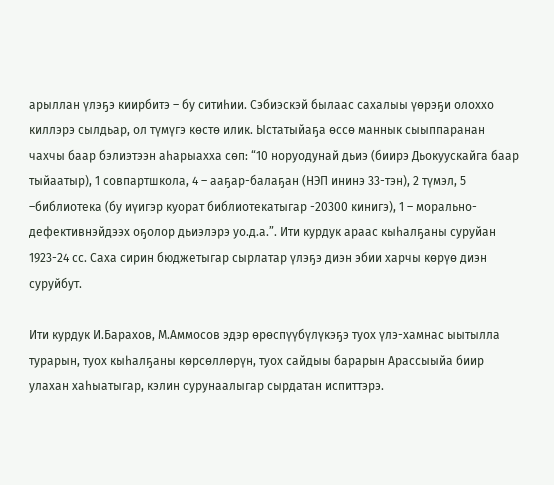арыллан үлэҕэ киирбитэ – бу ситиһии. Сэбиэскэй былаас сахалыы үөрэҕи олоххо киллэрэ сылдьар, ол түмүгэ көстө илик. Ыстатыйаҕа өссө маннык сыыппаранан чахчы баар бэлиэтээн аһарыахха сөп: “10 норуодунай дьиэ (биирэ Дьокуускайга баар тыйаатыр), 1 совпартшкола, 4 – ааҕар-балаҕан (НЭП ининэ 33-тэн), 2 түмэл, 5 –библиотека (бу иүигэр куорат библиотекатыгар -20300 кинигэ), 1 – морально-дефективнэйдээх оҕолор дьиэлэрэ уо.д.а.”. Ити курдук араас кыһалҕаны суруйан 1923-24 сс. Саха сирин бюджетыгар сырлатар үлэҕэ диэн эбии харчы көрүө диэн суруйбут.

Ити курдук И.Барахов, М.Аммосов эдэр өрөспүүбүлүкэҕэ туох үлэ-хамнас ыытылла турарын, туох кыһалҕаны көрсөллөрүн, туох сайдыы барарын Арассыыйа биир улахан хаһыатыгар, кэлин сурунаалыгар сырдатан испиттэрэ.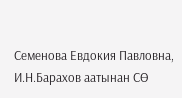Семенова Евдокия Павловна, И.Н.Барахов аатынан СӨ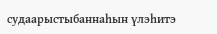судаарыстыбаннаһын үлэһитэ